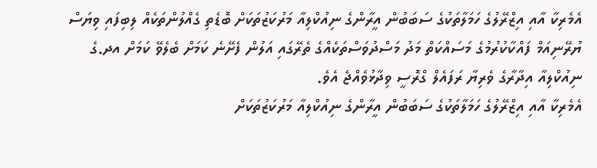އެމެރިކާ އާއި އިޒްރޭލުގެ ހަމަލާތަކުގެ ސަބަބުން އީރާންގެ ނިއުކްލިއާ މަރުކަޒުތަކަށް ބޮޑެތި ގެއްލުންތަކެއް ލިބިފައި ވިޔަސް ޔުރޭނިއަމް ފައްކާކުރުމުގެ މަސައްކަތް މަދު މަސްދުވަސްތަކެއްގެ ތެރޭގައި އަލުން ފެށޭނެ ކަމަށް ބެލެވޭ ކަމަށް އދ.ގެ ނިއުކްލިއާ އިދާރާގެ ވެރިޔާ ރަފައެލް ގްރޮސީ ވިދާޅުވެއްޖެ އެވެ.
އެމެރިކާ އާއި އިޒްރޭލުގެ ހަމަލާތަކުގެ ސަބަބުން އީރާންގެ ނިއުކްލިއާ މަރުކަޒުތަކަށް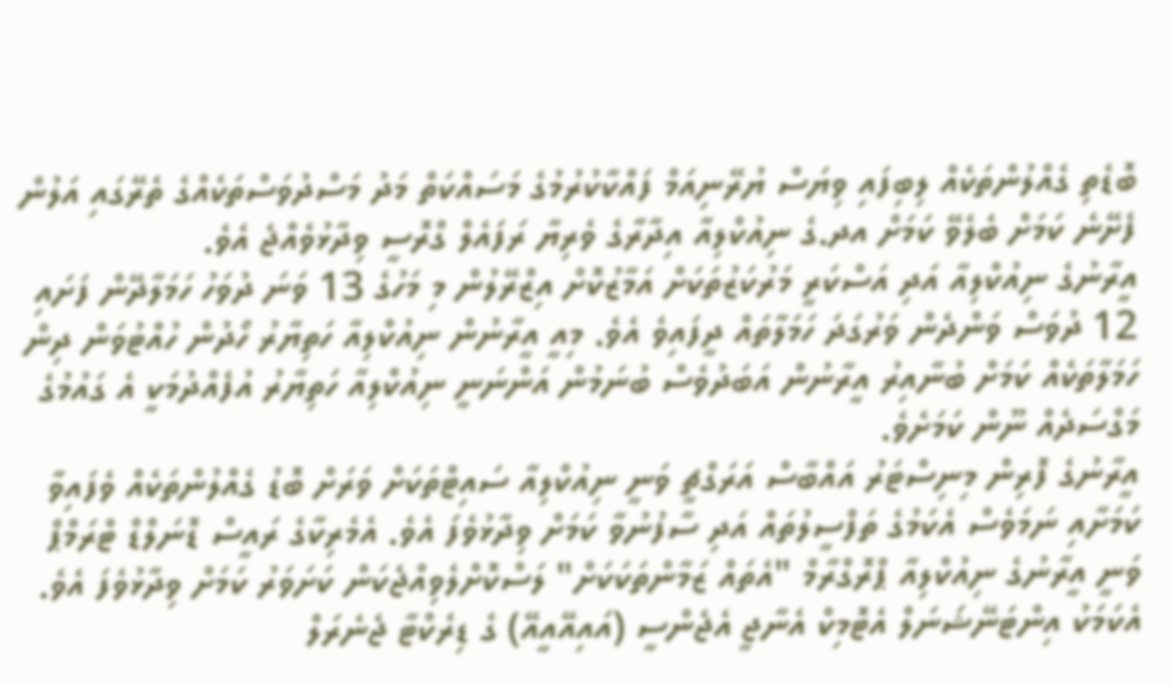ބޮޑެތި ގެއްލުންތަކެއް ލިބިފައި ވިޔަސް ޔުރޭނިއަމް ފައްކާކުރުމުގެ މަސައްކަތް މަދު މަސްދުވަސްތަކެއްގެ ތެރޭގައި އަލުން ފެށޭނެ ކަމަށް ބެލެވޭ ކަމަށް އދ.ގެ ނިއުކްލިއާ އިދާރާގެ ވެރިޔާ ރަފައެލް ގްރޮސީ ވިދާޅުވެއްޖެ އެވެ.
އީރާނުގެ ނިއުކްލިއާ އަދި އަސްކަރީ މަރުކަޒުތަކަށް އަމާޒުކޮށް އިޒްރޭލުން މި މަހުގެ 13 ވަނަ ދުވަހު ހަމަލާދޭން ފަށައި 12 ދުވަސް ވަންދެން ވަރުގަދަ ހަމަލާތައް ދީފައިވެ އެވެ. މިއީ އީރާނުން ނިއުކްލިއާ ހަތިޔާރު ހޯދުން ހުއްޓުވަން ދިން ހަމަލާތަކެއް ކަމަށް ބުނާއިރު އީރާނުން އަބަދުވެސް ބުނަމުން އަންނަނީ ނިއުކްލިއާ ހަތިޔާރު އުފެއްދުމަކީ އެ ގައުމުގެ މަގްސަދެއް ނޫން ކަމަށެވެ.
އީރާނުގެ ފޮރިން މިނިސްޓަރު އައްބާސް އަރަގްޗީ ވަނީ ނިއުކްލިއާ ސައިޓްތަކަށް ވަރަށް ބޮޑު ގެއްލުންތަކެއް ވެފައިވާ ކަމަށާއި ނަމަވެސް އެކަމުގެ ތަފްސީލުތައް އަދި ސާފުނުވާ ކަމަށް ވިދާޅުވެފަ އެވެ. އެމެރިކާގެ ރައީސް ޑޮނަލްޑް ޓްރަމްޕް ވަނީ އީރާނުގެ ނިއުކްލިއާ ޕްރޮގްރާމް "އެތައް ޒަމާންތަކަކަށް" ލަސްކޮށްލެވިއްޖެކަން ކަށަވަރު ކަމަށް ވިދާޅުވެފަ އެވެ.
އެކަމަކު އިންޓަނޭޝަނަލް އެޓޮމިކް އެނާޖީ އެޖެންސީ (އައިއޭއީއޭ) ގެ ޑިރެކްޓާ ޖެނެރަލް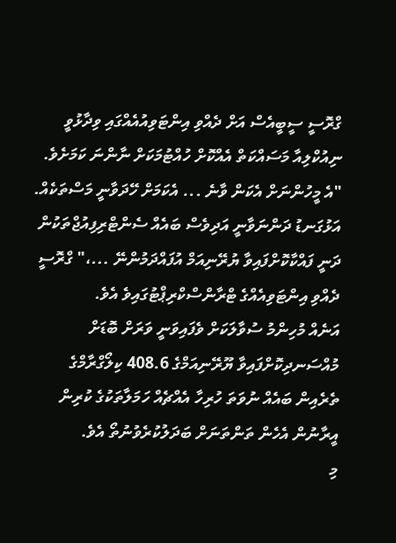ގްރޮސީ ސީބީއެސް އަށް ދެއްވި އިންޓަވިއުއެއްގައި ވިދާޅުވީ ނިއުކްލިއާ މަސައްކަތް އެއްކޮށް ހުއްޓުމަކަށް ނާންނަ ކަމަށެވެ.
"އެ މީހުންނަށް އެކަން ވާނެ ... އެކަމަށް ހޭދަވާނީ މަސްތަކެއް. އަޅުގަނޑު ދަންނަވާނީ އަދިވެސް ބައެއް ސެންޓްރިފިއުޖްތަކުން ދަނީ ފައްކާކޮށްފައިވާ ޔުރޭނިއަމް އުފައްދަމުންނޭ ...،" ގްރޮސީ ދެއްވި އިންޓަވިއެއްގެ ޓްރާންސްކްރިޕްޓުގައިވެ އެވެ.
އަނެއް މުހިންމު ސުވާލަކަށް ވެފައިވަނީ ވަރަށް ބޮޑަށް މުއްސަނދިކޮށްފައިވާ ޔޫރޭނިއަމްގެ 408.6 ކިލޯގްރާމްގެ ތެރެއިން ބައެއް ނުވަތަ ހުރިހާ އެއްޗެއް ހަމަލާތަކުގެ ކުރިން އީރާނުން އެހެން ތަންތަނަށް ބަދަލުކުރެވުނުތޯ އެވެ.
މި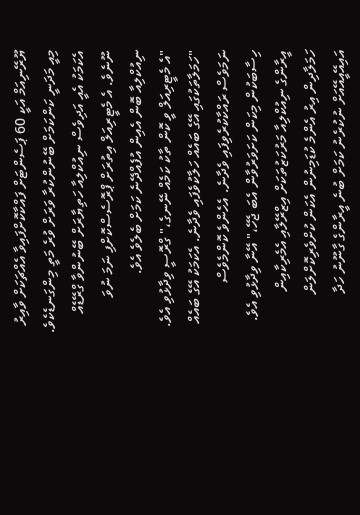ޔޫރޭނިއަމް އަކީ 60 ޕަސެންޓަށް ފައްކާކޮށްފައިވާ އެއްޗަކަށް ވާއިރު މިއީ މަދަނީ ކަންކަމަށް ބޭނުންކުރާ ވަރަށް ވުރެ މަތީ މިންގަނޑެކެވެ. އެކަމަކު އެއީ އަދިވެސް ނިއުކްލިއާ ހަތިޔާރަށް ބޭނުންވާ ގްރޭޑެއް ނޫނެވެ. އެ މެޓީރިއަލް އިތުރަށް ޕްރޮސެސްކޮށްފި ނަމަ ނުވަ ނިއުކްލިއާ ބޮން އެއިން އުފެއްދޭނެ ކަމަށް ބެލެވެ އެވެ.
"އެ މެޓީރިއަލް ވީ ކޮން ތާކު ކަމެއް ނޭނގެ،" ގްރޮސީ ވިދާޅުވި އެވެ.
"ހަމަލާތަކުގައި އޭގެ ބައެއް ހަލާކުވެފައި ވެދާނެ. އެކަމަކު އޭގެ ބައެއް ނަމަވެސް ރައްކާކުރެވިފައި ވެދާނެ. އެހެންވެ ކޮންމެވެސް ހިސާބަކުން މިކަން ކަށަވަރުވާން އެބަ ޖެހޭ،" އޭނާ ވިދާޅުވި އެވެ.
އީރާންގެ ނިއުކްލިއާ މަރުކަޒުތަކަށް އިޒްރޭލާއި އެމެރިކާއިން ހަމަލާދިން އިރު އެންމެ ކުޑަމިނުން އެކަން ކުށްވެރިކޮށްލަން އައިއޭއީއޭއަށް ނުކުރެނު ކަމަށް ބުނެ އީރާންގެ ގާނޫނު ހަދާ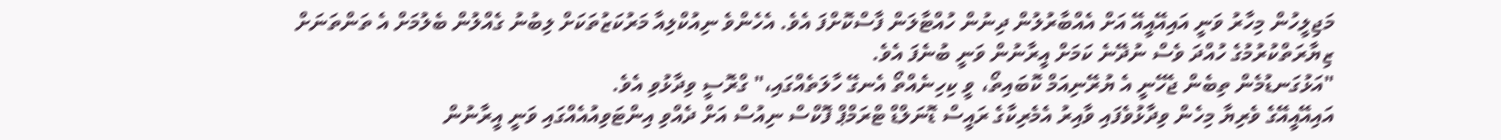މަޖިލީހުން މިހާރު ވަނީ އައިއޭއީއޭ އަށް އެއްބާރުލުން ދިނުން ހުއްޓާލަން ފާސްކޮށްފަ އެވެ. އެހެންވެ ނިއުކްލިއާ މަރުކަޒުތަކަށް ލިބުނު ގެއްލުން ބެލުމަށް އެ ތަންތަނަށް ޒިޔާރަތްކުރުމުގެ ހުއްދަ ވެސް ނުދޭނެ ކަމަށް އީރާނުން ވަނީ ބުނެފަ އެވެ.
"އަޅުގަނޑުމެން ތިބެން ޖެހޭނީ އެ ޔުރޭނިއަމް ކޮބައިތޯ، ވީ ކިހިނެއްތޯ އެނގޭ ހާލަތެއްގައި،" ގްރޮސީ ވިދާޅުވި އެވެ.
އައިއޭއީއޭގެ ވެރިޔާ މިހެން ވިދާޅުވެފައި ވާއިރު އެމެރިކާގެ ރައީސް ޑޮނަލްޑް ޓްރަމްޕް ފޮކްސް ނިއުސް އަށް ދެއްވި އިންޓަވިއުއެއްގައި ވަނީ އީރާނުން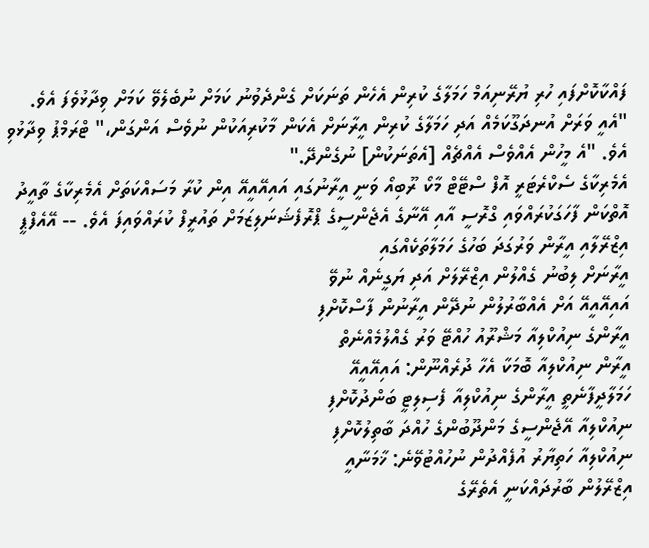ފައްކާކޮށްފައި ހުރި ޔުރޭނިއަމް ހަމަލާގެ ކުރިން އެހެން ތަނަކަށް ގެންދެވުނު ކަމަށް ނުބެލެވޭ ކަމަށް ވިދާޅުވެފަ އެވެ.
"އެއީ ވަރަށް އުނދަގޫކަމެއް އަދި ހަމަލާގެ ކުރިން އީރާނަށް އެކަން މާކުރިއަކުން ނުވެސް އަންގަން،" ޓްރަމްޕު ވިދާޅުވި އެވެ. "އެ މީހުން އެއްވެސް އެއްޗެއް [އެތަނަކުން] ނުގެންދޭ."
އެމެރިކާގެ ސެކްރެޓަރީ އޮފް ސްޓޭޓް މާކޯ ރޫބިއޯ ވަނީ އީރާނުގައި އައިއޭއީއޭ އިން ކުރާ މަސައްކަތަށް އެމެރިކާގެ ތާއީދު އޮތްކަން ފާހަގަކުރައްވައި ގްރޮސީ އާއި އޭނާގެ އެޖެންސީގެ ޕްރޮފެޝަނަލިޒަމަށް ތައުރީފް ކުރައްވައިފަ އެވެ. -- އޭއެފްޕީ
އިޒްރޭލާއި އީރާން ވަރުގަދަ ބަހުގެ ހަމަލާތަކެއްގައި
އީރާނަށް ލިބުނު ގެއްލުން އިޒްރޭލަށް އަދި ޔަގީނެއް ނުވޭ
އައިއޭއީއޭ އަށް އެއްބާރުލުން ނުދޭން އީރާނުން ފާސްކޮށްފި
އީރާންގެ ނިއުކްލިއާ މަޝްރޫއު ހުއްޓޭ ވަރު ގެއްލުމެއްނެތް
އީރާން ނިއުކްލިއާ ބޮމަކާ އެހާ ދުރެއްނޫން: އައިއޭއީއޭ
ހަމަލާދީފާނެތީ އީރާންގެ ނިއުކްލިއާ ފެސިލިޓީ ބަންދުކޮށްފި
ނިއުކްލިއާ އޭޖެންސީގެ މަންދޫބުންގެ ހުއްދަ ބާތިލުކޮށްފި
ނިއުކްލިއާ ހަތިޔާރު އުފެއްދުން ނުހުއްޓުވޭނެ: ޚާމަނާއީ
އިޒްރޭލުން ބާރުދައްކަނީ އެތެރޭގެ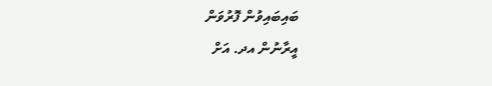ބައިބައިވުން ފޮރުވަން
އީރާނުން އދ. އަށް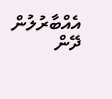އެއްބާރުލުން ދޭން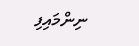ނިންމައިފި